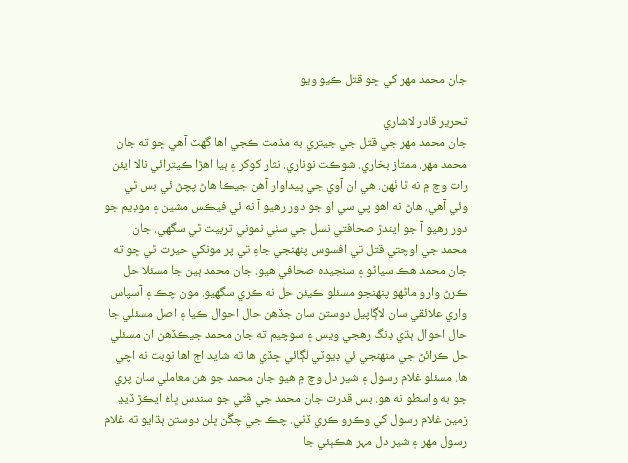جان محمد مهر کي ڇو قتل ڪيو ويو

تحرير قادر لاشاري
جان محمد مهر جي قتل جي جيتري به مذمت ڪجي اها گهٽ آهي ڇو ته جان محمد مهر. ممتاز بخاري. شوڪت نوناري. نثار کوکر ۽ ٻيا اهڙا ڪيترائي نالا ايئن رات وچ ۾ نه ٿا ٺھن. هي ان آوي جي پيداوار آهن جيڪا هاڻ پچڻ ئي بس ٿي وئي آهي. هاڻ نه اهو پي سي او جو دور رهيو آ نه ئي فيڪس مشين ۽ موڊيم جو دور رهيو آ جو ايندڙ صحافتي نسل جي سٺي نموني تربيت ٿي سگهي. جان محمد جي اوچتي قتل تي افسوس پنهنجي جاءِ تي پر مونکي حيرت ٿي ڇو ته جان محمد هڪ سياڻو ۽ سنجيده صحافي هيو. جان محمد ٻين جا مسئلا حل ڪرڻ وارو ماڻهو پنهنجو مسئلو ڪيئن حل نه ڪري سگهيو. مون چڪ ۽ آسپاس واري علائقي سان لاڳاپيل دوستن سان جڏهن حال احوال ڪيا ۽ اصل مسئلي جا حال احوال ٻڌي ڊنگ رهجي ويس ۽ سوچيم ته جان محمد جيڪڏهن ان مسئلي حل ڪرائڻ جي منهنجي ئي ڊيوٽي لڳائي ڇڏي ها ته شايد اڄ اها نوبت نه اچي ها. مسئلو غلام رسول ۽ شير دل وچ ۾ هيو جان محمد جو هن معاملي سان پري جو به واسطو نه هو. بس قدرت جان محمد جي ڦٽي جو سندس ڀاءُ ايڪڙ ڏيڍ زمين غلام رسول کي وڪرو ڪري ڏني. چڪ جي چڱن ڀلن دوستن ٻڌايو ته غلام رسول مهر ۽ شير دل مہر هڪٻئي جا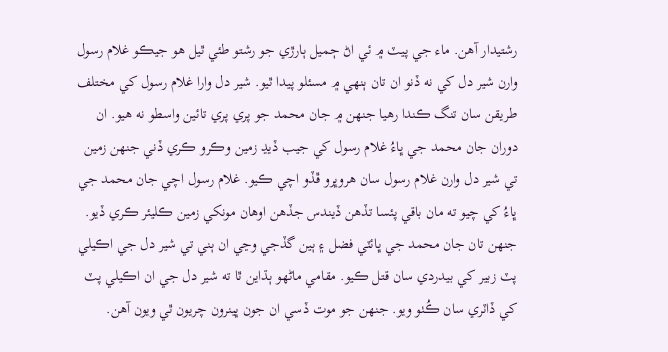رشتيدار آهن. ماء جي پيٽ ۾ ئي اڻ ڄميل ٻارڙي جو رشتو طئي ٿيل هو جيڪو غلام رسول وارن شير دل کي نه ڏنو ان تان ٻنهي ۾ مسئلو پيدا ٿيو. شير دل وارا غلام رسول کي مختلف طريقن سان تنگ ڪندا رهيا جنهن ۾ جان محمد جو پري پري تائين واسطو نه هيو. ان دوران جان محمد جي ڀاءُ غلام رسول کي جيب ڏيڍ زمين وڪرو ڪري ڏني جنهن زمين تي شير دل وارن غلام رسول سان هروڀرو ڦڏو اچي ڪيو. غلام رسول اچي جان محمد جي ڀاءُ کي چيو ته مان باقي پئسا تڏهن ڏيندس جڏهن اوهان مونکي زمين ڪليئر ڪري ڏيو. جنهن تان جان محمد جي ڀائٽي فضل ۽ ٻين گڏجي وڃي ان ٻني تي شير دل جي اڪيلي پٽ زبير کي بيدردي سان قتل ڪيو. مقامي ماڻهو ٻڌاين ٿا ته شير دل جي ان اڪيلي پٽ کي ڏاٽري سان ڪُٺو ويو. جنهن جو موت ڏسي ان جون ڀينرون چريون ٿي ويون آهن.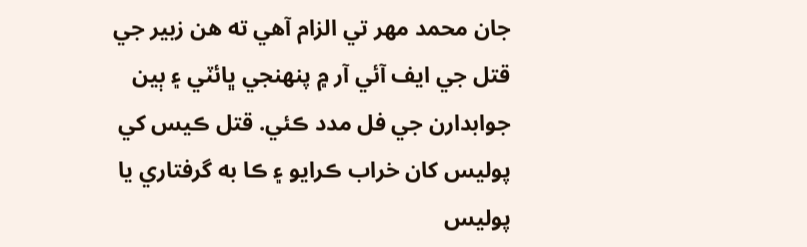جان محمد مهر تي الزام آهي ته هن زبير جي قتل جي ايف آئي آر ۾ پنهنجي ڀائٽي ۽ ٻين جوابدارن جي فل مدد ڪئي. قتل ڪيس کي پوليس کان خراب ڪرايو ۽ ڪا به گرفتاري يا پوليس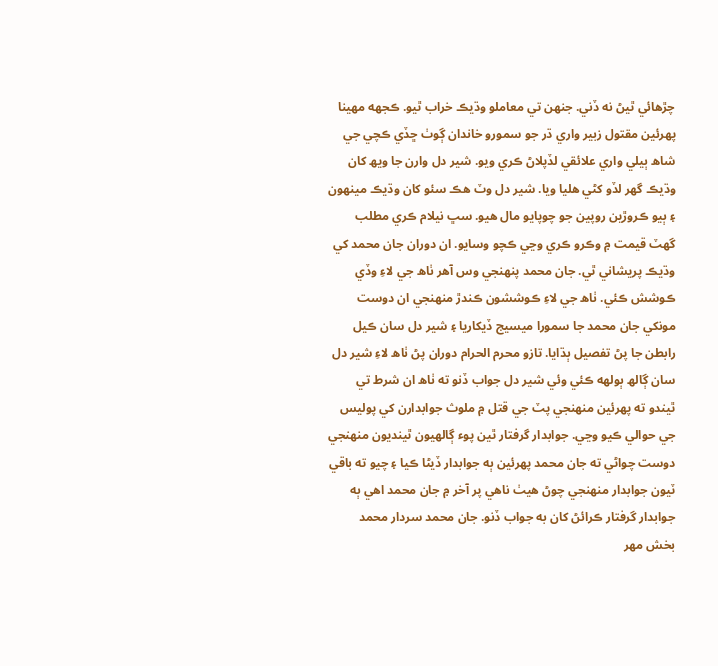چڙهائي ٿيڻ نه ڏني. جنهن تي معاملو وڌيڪ خراب ٿيو. ڪجهه مهينا پهرئين مقتول زبير واري ڌر جو سمورو خاندان ڳوٺ ڇڏي ڪچي جي شاھ ٻيلي واري علائقي لڏپلاڻ ڪري ويو. شير دل وارن جا ويھ کان وڌيڪ گهر لڏو کڻي هليا ويا. شير دل وٽ هڪ سئو کان وڌيڪ مينهون ۽ ٻيو ڪروڙين روپين جو چوپايو مال هيو. سڀ نيلام ڪري مطلب گهٽ قيمت ۾ وڪرو ڪري وڃي ڪچو وسايو. ان دوران جان محمد کي وڌيڪ پريشاني ٿي. جان محمد پنهنجي وس آهر ٺاھ جي لاءِ وڏي ڪوشش ڪئي. ٺاھ جي لاءِ ڪوششون ڪندڙ منهنجي ان دوست مونکي جان محمد جا سمورا ميسيج ڏيکاريا ۽ شير دل سان ڪيل رابطن جا پڻ تفصيل ٻڌايا. تازو محرم الحرام دوران پڻ ٺاھ لاءِ شير دل سان ڳالھ ٻولهه ڪئي وئي شير دل جواب ڏنو ته ٺاھ ان شرط تي ٿيندو ته پهرئين منهنجي پٽ جي قتل ۾ ملوث جوابدارن کي پوليس جي حوالي ڪيو وڃي. جوابدار گرفتار ٿين پوء ڳالهيون ٿينديون منهنجي دوست چواڻي ته جان محمد پهرئين ٻه جوابدار ڏيڻا ڪيا ۽ چيو ته باقي ٽيون جوابدار منهنجي چوڻ هيٺ ناهي پر آخر ۾ جان محمد اهي ٻه جوابدار گرفتار ڪرائڻ کان به جواب ڏنو. جان محمد سردار محمد بخش مهر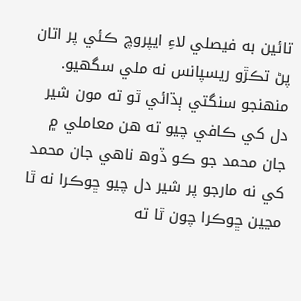تائين به فيصلي لاءِ ايپروچ ڪئي پر اتان پڻ تڪڙو ريسپانس نه ملي سگهيو. منهنجو سنگتي ٻڌائي ٿو ته مون شير دل کي ڪافي چيو ته هن معاملي ۾ جان محمد جو ڪو ڏوھ ناهي جان محمد کي نه مارجو پر شير دل چيو ڇوڪرا نه ٿا مڃين ڇوڪرا چون ٿا ته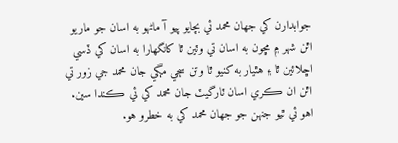جوابدارن کي جهان محمد ئي بچايو پيو آ ماڻهو به اسان جو ماريو اٿن شهر ۾ مڇون به اسان تي وٽين ٿا کانگهارا به اسان کي ڏسي اڇلائين ٿا ۽ هٿيار به کنيو ٿا وتن سڄي مڳي جان محمد جي زور تي اٿن ان ڪري اسان ٽارگيٽ جان محمد کي ئي ڪندا سين. اهو ئي ٿيو جنهن جو جهان محمد کي به خطرو هو.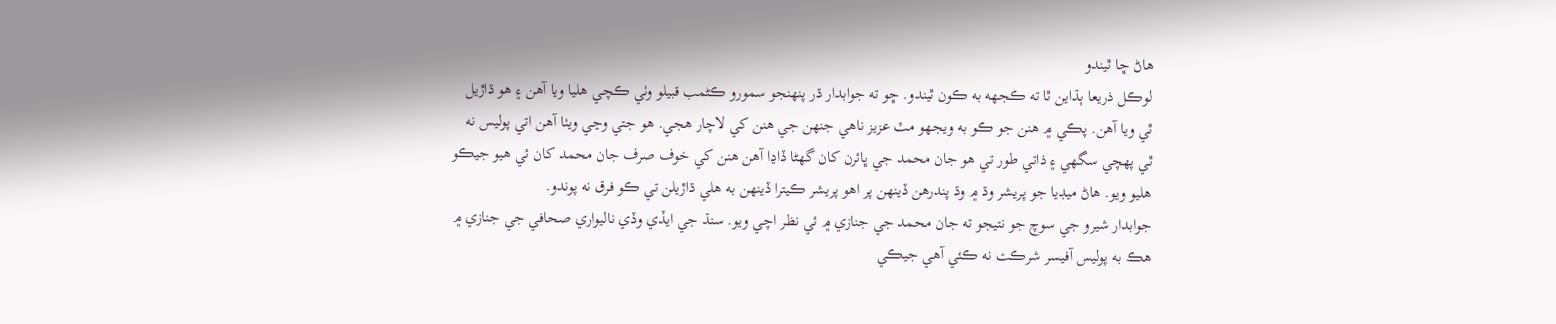هاڻ ڇا ٿيندو
لوڪل ذريعا ٻڌاين ٿا ته ڪجهه به ڪون ٿيندو. ڇو ته جوابدار ڌر پنهنجو سمورو ڪڻمب قبيلو وٺي ڪچي هليا ويا آهن ۽ هو ڌاڙيل ٿي ويا آهن. پڪي ۾ هنن جو ڪو به ويجهو مٽ عزيز ناهي جنهن جي هنن کي لاچار هجي. هو جتي وڃي ويٺا آهن اتي پوليس نه ٿي پهچي سگهي ۽ ذاتي طور تي هو جان محمد جي ڀائرن کان گهڻا ڏاڍا آهن هنن کي خوف صرف جان محمد کان ئي هيو جيڪو هليو ويو. هاڻ ميڊيا جو پريشر وڌ ۾ وڌ پندرهن ڏينهن پر اهو پريشر ڪيترا ڏينهن به هلي ڌاڙيلن تي ڪو فرق نه پوندو.
جوابدار شيرو جي سوچ جو نتيجو ته جان محمد جي جنازي ۾ ئي نظر اچي ويو. سنڌ جي ايڏي وڏي ناليواري صحافي جي جنازي ۾ هڪ به پوليس آفيسر شرڪت نه ڪئي آهي جيڪي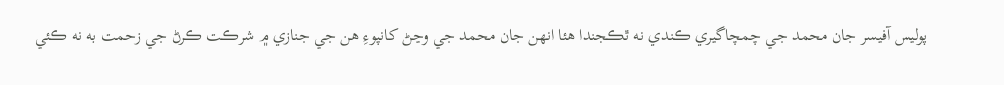پوليس آفيسر جان محمد جي چمچاگيري ڪندي نه ٿڪجندا هئا انهن جان محمد جي وڃڻ کانپوءِ هن جي جنازي ۾ شرڪت ڪرڻ جي زحمت به نه ڪئي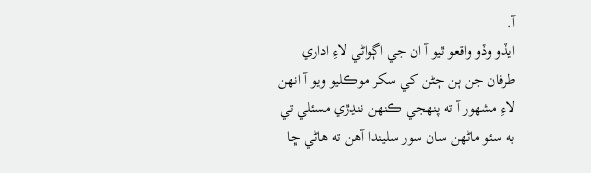آ.
ايڏو وڏو واقعو ٿيو آ ان جي اڳواڻي لاءِ اداري طرفان جن ٻن ڄڻن کي سکر موڪليو ويو آ انهن لاءِ مشهور آ ته پنهجي ڪنهن ننڍڙي مسئلي تي به سئو ماڻهن سان سور سليندا آهن ته هاڻي ڇا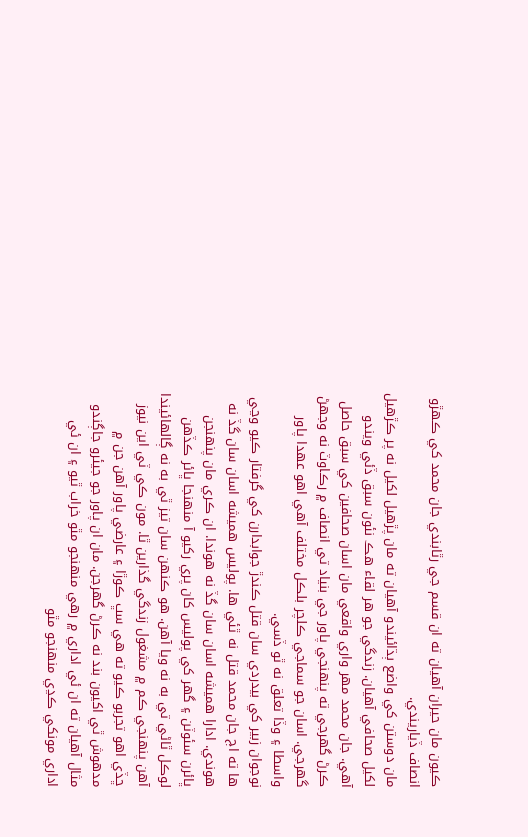ڪيون مان حيران آهيان ته ان قسم جي رٿابندي جان محمد کي ڪهڙو انصاف ڏياريندي.
مان دوستن کي واضع ٻڌائيندو آهيان ته مان پڙهيل لکيل نه پر ڪڙهيل لکيل صحافي آهيان. زندگي جو هر لقاء هڪ نئون سبق ڏئي ويندو آهي. جان محمد مهر واري واقعي مان اسان صحافين کي سبق حاصل ڪرڻ گهرجي ته پنهنجي پاور جي بنياد تي انصاف ۾ رڪاوٽ نه وجهڻ گهرجي. اسان جو سماجي ڪلچر بلڪل مختلف آهي اهو عھدا پاور واسطا ۽ وڏا تعلق نه ٿو ڏسي.
نوجوان زبير کي بيدردي سان قتل ڪندڙ جوابدارن کي گرفتار ڪيو وڃي ها ته اڄ جان محمد قتل نه ٿئي ها. پوليس هميشه اسان سان گڏ نه هوندي. ادارا هميشه اسان سان گڏ نه هوندا. ان ڪري مان پنهنجن ڀائرن سئوٽن ۽ گهر کي پوليس کان پري رکيو آ منهنجا ڀائر ڪڏهن لوڪل ٿاڻي تي به نه ويا آهن. هو ڪنهن سان تيز ٿي به نه ڳالهائيندا آهن پنهنجي ڪم ۾ مشغول زندگي گذارين ٿا. مون ڪي ٽي اين نيوز ڇڏي اهو تجربو ڪيو ته هي سڀ ڪوڙا ۽ عارضي پاور آهن جن ۾ مدهوش ٿي اکيون بند نه ڪرڻ گهرجن. مان ان پاور جو جيئرو جاڳندو مثال آهيان ته ان ئي اداري ۾ رهي منهنجو مٿو خراب ٿيو ۽ ان ئي اداري مونکي ڪڍي منهنجو مٿو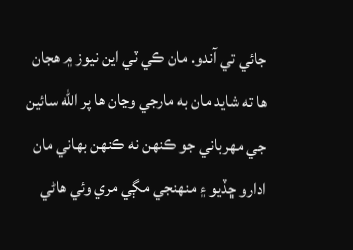جائي تي آندو. مان ڪي ٽي اين نيوز ۾ هجان ها ته شايد مان به مارجي وڃان ها پر الله سائين جي مهرباني جو ڪنهن نه ڪنهن بهاني مان ادارو ڇڏيو ۽ منهنجي مڳي مري وئي هاڻي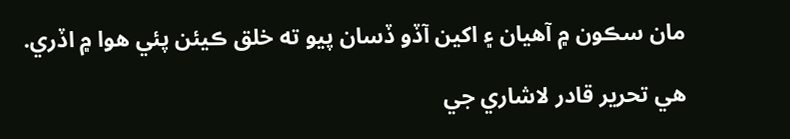مان سڪون ۾ آهيان ۽ اکين آڏو ڏسان پيو ته خلق ڪيئن پئي هوا ۾ اڏري.

هي تحرير قادر لاشاري جي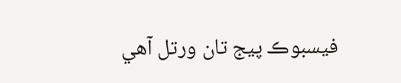فيسبوڪ پيج تان ورتل آهي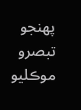پهنجو تبصرو موڪليو